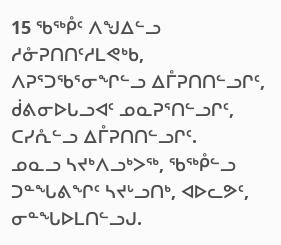15 ᖃᖅᑬᑦ ᐱᖑᐃᓪᓗ ᓱᓁᕈᑎᑎᑦᓱᒪᕙᒃᑲ, ᐱᕈᕐᑐᖃᕐᓂᖏᓪᓗ ᐃᒤᕈᑎᑎᓪᓗᒋᑦ, ᑰᕕᓂᐅᒐᓗᐊᑦ ᓄᓇᕈᕐᑎᓪᓗᒋᑦ, ᑕᓯᕅᓪᓗ ᐃᒤᕈᑎᑎᓪᓗᒋᑦ.
ᓄᓇᓗ ᓴᔪᒃᐱᓗᒃᐳᖅ, ᖃᖅᑬᓪᓗ ᑐᓐᖓᕕᖏᑦ ᓴᔪᒡᓗᑎᒃ, ᐊᐅᓚᕗᑦ, ᓂᓐᖓᐅᒪᑎᓪᓗᒍ.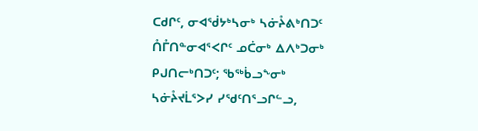ᑕᑯᒋᑦ, ᓂᐊᖂᔭᒃᓴᓂᒃ ᓴᓃᔧᕕᒃᑎᑐᑦ ᑍᒤᑎᓐᓂᐊᕐᐸᒋᑦ ᓄᑖᓂᒃ ᐃᐱᒃᑐᓂᒃ ᑭᒍᑎᓕᒃᑎᑐᑦ; ᖃᖅᑳᓗᖕᓂᒃ ᓴᓃᔧᔪᒫᕐᐳᓯ ᓯᖁᑦᑎᕐᓗᒋᓪᓗ,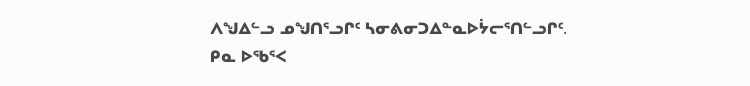ᐱᖑᐃᓪᓗ ᓄᖑᑎᕐᓗᒋᑦ ᓴᓂᕕᓂᑐᐃᓐᓇᐅᔮᓕᕐᑎᓪᓗᒋᑦ.
ᑭᓇ ᐅᖃᕐᐸ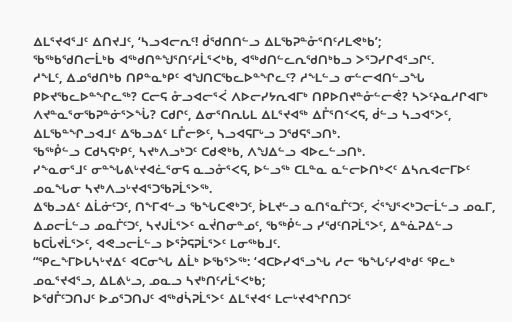ᐃᒪᕐᔪᐊᕐᒧᑦ ᐃᑎᔪᒧᑦ, ‘ᓴᓗᐊᓕᕆᑦ! ᑰᖁᑎᑎᓪᓗ ᐃᒪᖃᕈᓐᓁᕐᑎᑦᓱᒪᕙᒃᑲ’;
ᖃᖅᑲᖁᑎᓕᒫᒃᑲ ᐊᖅᑯᑎᓐᖑᕐᑎᑦᓱᒫᕐᐸᒃᑲ, ᐊᖅᑯᑎᓪᓚᕆᖁᑎᒃᑲᓗ ᐳᕐᑐᓯᒋᐊᕐᓗᒋᑦ.
ᓱᖕᒪᑦ, ᐃᓄᖁᑎᒃᑲ ᑎᑭᓐᓇᒃᑭᑦ ᐊᖑᑎᑕᖃᓚᐅᓐᖏᓚᑦ? ᓱᖕᒪᓪᓗ ᓂᓪᓕᐊᑎᓪᓗᖓ ᑭᐅᔪᖃᓚᐅᓐᖏᓚᖅ? ᑕᓕᕋ ᓁᓗᐊᓕᕐᐹ ᐱᐅᓕᓯᔭᕆᐊᒥᒃ ᑎᑭᐅᑎᔪᓐᓁᓪᓕᕚ? ᓴᐳᑦᔨᓇᓱᒋᐊᒥᒃ ᐱᔪᓐᓇᕐᓂᖃᕈᓐᓃᕐᐳᖔ? ᑕᑯᒋᑦ, ᐃᓂᕐᑎᕆᒐᒪ ᐃᒪᕐᔪᐊᖅ ᐃᒤᕐᑎᑉᐸᕋ, ᑰᓪᓗ ᓴᓗᐊᕐᐳᑦ, ᐃᒪᖃᓐᖏᓗᐊᒧᑦ ᐃᖃᓗᐃᑦ ᒪᒤᓕᕗᑦ, ᓴᓗᐊᕋᒥᒡᓗ ᑐᖁᕋᕐᓗᑎᒃ.
ᖃᖅᑬᓪᓗ ᑕᑯᓴᕋᒃᑭᑦ, ᓴᔪᒃᐱᓗᒃᑐᑦ ᑕᑯᕙᒃᑲ, ᐱᖑᐃᓪᓗ ᐊᐅᓚᓪᓗᑎᒃ.
ᓯᖕᓇᓂᕐᒧᑦ ᓂᓐᖓᕕᒡᔪᐊᓛᕐᓂᕋ ᓇᓗᓁᕐᐸᕋ, ᐅᓪᓗᖅ ᑕᒪᓐᓇ ᓇᓪᓕᐅᑎᒃᐸᑦ ᐃᓴᕆᐊᓕᒥᐅᑦ ᓄᓇᖓᓂ ᓴᔪᒃᐱᓗᒡᔪᐊᕐᑐᖃᕈᒫᕐᐳᖅ.
ᐃᖃᓗᐃᑦ ᐃᒫᓃᑦᑐᑦ, ᑎᖕᒥᐊᓪᓗ ᖃᖓᑕᕙᒃᑐᑦ, ᐆᒪᔪᓪᓗ ᓇᑎᕐᓇᒦᑦᑐᑦ, ᐹᕐᖑᕐᐸᒃᑐᓕᒫᓪᓗ ᓄᓇᒥ, ᐃᓄᓕᒫᓪᓗ ᓄᓇᒦᑦᑐᑦ, ᓴᔪᒍᒫᕐᐳᑦ ᓇᔫᑎᓂᓐᓄᑦ, ᖃᖅᑬᓪᓗ ᓯᖁᑦᑎᕈᒫᕐᐳᑦ, ᐃᓐᓈᕈᐃᓪᓗ ᑲᑕᒑᔪᒫᕐᐳᑦ, ᐊᕙᓗᓕᒫᓪᓗ ᐅᕐᕉᕋᕈᒫᕐᐳᑦ ᒪᓂᖅᑲᒧᑦ.
“ᕿᓚᖕᒥᐅᒐᓴᒡᔪᐃᑦ ᐊᑕᓂᖓ ᐃᒫᒃ ᐅᖃᕐᐳᖅ: ‘ᐊᑕᐅᓯᐊᕐᓗᖓ ᓱᓕ ᖃᖓᑦᓯᐊᒃᑯᑦ ᕿᓚᒃ ᓄᓇᕐᔪᐊᕐᓗ, ᐃᒪᕕᒡᓗ, ᓄᓇᓗ ᓴᔪᒃᑎᑦᓱᒫᕐᐸᒃᑲ;
ᐅᖁᒤᑦᑐᑎᒍᑦ ᐅᓄᕐᑐᑎᒍᑦ ᐊᖅᑯᓵᕈᒫᕐᐳᑦ ᐃᒪᕐᔪᐊᑉ ᒪᓕᒡᔪᐊᖏᑎᑐᑦ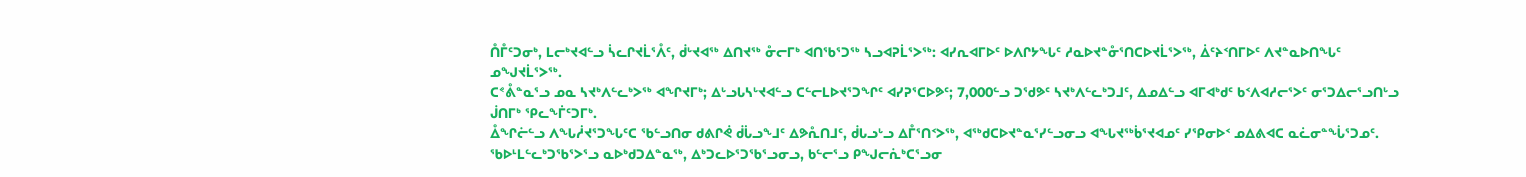ᑍᒤᑦᑐᓂᒃ, ᒪᓕᒃᔪᐊᓪᓗ ᓵᓚᒋᔪᒫᕐᐰᑦ, ᑰᒡᔪᐊᖅ ᐃᑎᔪᖅ ᓁᓕᒥᒃ ᐊᑎᖃᕐᑐᖅ ᓴᓗᐊᕈᒫᕐᐳᖅ: ᐊᓯᕆᐊᒥᐅᑦ ᐅᐱᒋᔭᖓᑦ ᓱᓇᐅᔪᓐᓁᕐᑎᑕᐅᔪᒫᕐᐳᖅ, ᐄᑦᔨᑉᑎᒥᐅᑦ ᐱᔪᓐᓇᐅᑎᖓᑦ ᓄᖑᔪᒫᕐᐳᖅ.
ᑕᕝᕔᓐᓇᕐᓗ ᓄᓇ ᓴᔪᒃᐱᓪᓚᒃᐳᖅ ᐊᖏᔪᒥᒃ; ᐃᒡᓗᒐᓴᒡᔪᐊᓪᓗ ᑕᓪᓕᒪᐅᔪᕐᑐᖏᑦ ᐊᓯᕈᕐᑕᐅᕗᑦ; 7,000ᓪᓗ ᑐᖁᕗᑦ ᓴᔪᒃᐱᓪᓚᒃᑐᒧᑦ, ᐃᓄᐃᓪᓗ ᐊᒥᐊᒃᑯᑦ ᑲᑉᐱᐊᓱᓕᕐᐳᑦ ᓂᕐᑐᐃᓕᕐᓗᑎᒡᓗ ᒎᑎᒥᒃ ᕿᓚᖕᒦᑦᑐᒥᒃ.
ᐂᖏᓖᓪᓗ ᐱᖓᓲᔪᕐᑐᖓᑦᑕ ᖃᓪᓗᑎᓂ ᑯᕕᒋᕚ ᑰᒑᓗᖕᒧᑦ ᐃᕗᕅᑎᒧᑦ, ᑰᒐᓗᒡᓗ ᐃᒤᕐᑎᑉᐳᖅ, ᐊᖅᑯᑕᐅᔪᓐᓇᕐᓯᓪᓗᓂᓗ ᐊᖓᔪᖅᑳᕐᔪᐊᓄᑦ ᓯᕿᓂᐅᑉ ᓄᐃᕕᐊᑕ ᓇᓛᓂᓐᖔᕐᑐᓄᑦ.
ᖃᐅᒻᒪᓪᓚᒃᑐᖃᕐᐳᕐᓗ ᓇᐅᒃᑯᑐᐃᓐᓇᖅ, ᐃᒃᑐᓚᐅᕐᑐᖃᕐᓗᓂᓗ, ᑲᓪᓕᕐᓗ ᑭᖑᓕᕇᒃᑕᕐᓗᓂ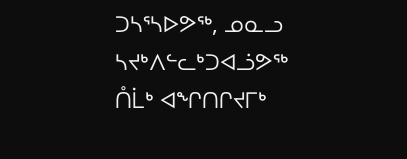ᑐᓴᕐᓴᐅᕗᖅ, ᓄᓇᓗ ᓴᔪᒃᐱᓪᓚᒃᑐᐊᓘᕗᖅ ᑍᒫᒃ ᐊᖏᑎᒋᔪᒥᒃ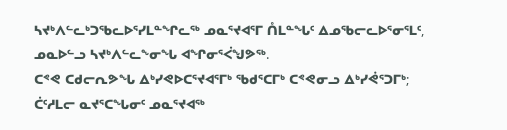ᓴᔪᒃᐱᓪᓚᒃᑐᖃᓚᐅᕐᓯᒪᓐᖏᓚᖅ ᓄᓇᕐᔪᐊᕐᒥ ᑍᒪᓐᖓᑦ ᐃᓄᖃᓕᓚᐅᕐᓂᕐᒪᑦ, ᓄᓇᐅᓪᓗ ᓴᔪᒃᐱᓪᓚᖕᓂᖓ ᐊᖏᓂᕐᐹᖑᕗᖅ.
ᑕᕝᕙ ᑕᑯᓕᕆᕗᖓ ᐃᒃᓯᕙᐅᑕᕐᔪᐊᕐᒥᒃ ᖃᑯᕐᑕᒥᒃ ᑕᕝᕙᓂᓗ ᐃᒃᓯᕚᕐᑐᒥᒃ; ᑖᑦᓱᒪᓕ ᓇᔪᕐᑕᖓᓂᑦ ᓄᓇᕐᔪᐊᖅ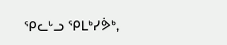ᕿᓚᒡᓗ ᕿᒪᒃᓯᕘᒃ,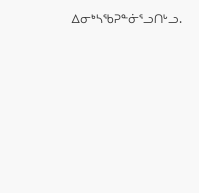ᐃᓂᒃᓴᖃᕈᓐᓃᕐᓗᑎᒡᓗ.